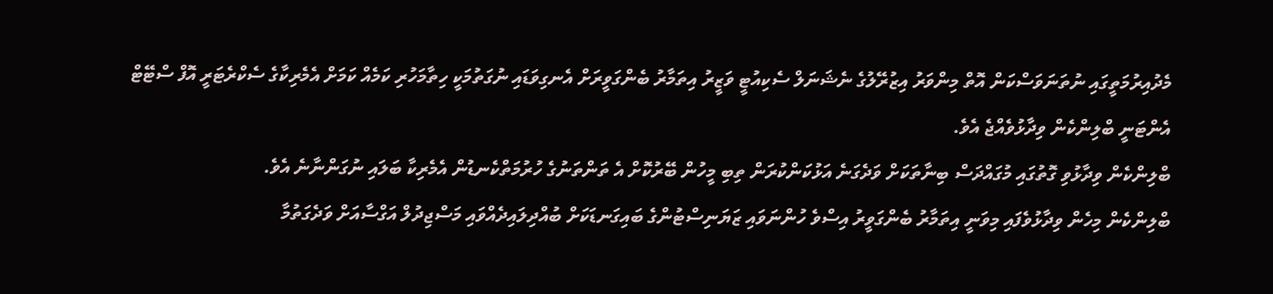މެދުއިރުމަތީގައި ނުތަނަވަސްކަން އޮތް މިންވަރު އިޒުރޭލުގެ ނެޝަނަލް ސެކިއުޓީ ވަޒީރު އިތަމާރު ބެންގަވީރަށް އެނގިވަޑައި ނުގަތުމަކީ ހިތާމަހުރި ކަމެއް ކަމަށް އެމެރިކާގެ ސެކްރެޓަރީ އޮފް ސްޓޭޓް އެންޓަނީ ބްލިންކެން ވިދާޅުވެއްޖެ އެވެ.
ބްލިންކެން ވިދާޅުވި ގޮތުގައި މުގައްދަސް ބިނާތަކަށް ވަދެގަނެ އަޅުކަންކުރަން ތިބި މީހުން ބޭރުކޮށް އެ ތަންތަނުގެ ހުރުމަތްކެނޑުން އެމެރިކާ ބަލައި ނުގަންނާނެ އެވެ.
ބްލިންކެން މިހެން ވިދާޅުވެފައި މިވަނީ އިތަމާރު ބެންގަވީރު އިސްވެ ހުންނަވައި ޒަޔަނިސްޓުންގެ ބައިގަނޑަކަށް ބުއްދިލައިދެއްވައި މަސްޖިދުލް އަގްސާއަށް ވަދެގަތުމާ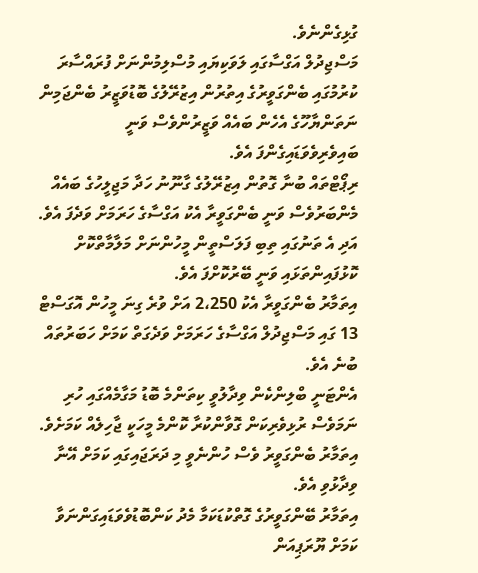ގުޅިގެންނެވެ.
މަސްޖިދުލް އަގްސާގައި ލަވަކިޔައި މުސްލިމުންނަށް ފުރައްސާރަ ކުރުމުގައި ބެންގަވީރުގެ އިތުރުން އިޒުރޭލުގެ ބޮޑުވަޒީރު ބެންޖަމިން ނަތަންޔާހޫގެ އެހެން ބައެއް ވަޒީރުންވެސް ވަނީ ބައިވެރިވެވަޑައިގެންފަ އެވެ.
ރިޕޯޓްތައް ބުނާ ގޮތުން އިޒުރޭލުގެ ގާނޫނު ހަދާ މަޖިލީހުގެ ބައެއް މެންބަރުވެސް ވަނީ ބެންގަވީރާ އެކު އަގްސާގެ ހަރަމަށް ވަދެފަ އެވެ. އަދި އެ ތަނުގައި ތިބި ފަލަސްތީން މީހުންނަށް މަލާމާތްކޮށް ކޮޅުފައިންތަޅައި ވަނީ ބޭރުކޮށްފަ އެވެ.
އިތަމާރު ބެންގަވީރާ އެކު 2،250 އަށް ވުރެ ގިނަ މީހުން އޮގަސްޓް 13 ގައި މަސްޖިދުލް އަގްސާގެ ހަރަމަށް ވަދެގަތް ކަމަށް ހަބަރުތައް ބުނެ އެވެ.
އެންޓަނީ ބްލިންކެން ވިދާލުވީ ކިތަންމެ ބޮޑު މަގާމެއްގައި ހުރި ނަމަވެސް ރުޅިވެރިކަން ގޮވާންކުރާ ކޮންމެ މީހަކީ ޖާހިލެއް ކަމަށެވެ. އިތަމާރު ބެންގަވީރު ވެސް ހުންނެވީ މި ދަރަޖައިގައި ކަމަށް އޭނާ ވިދާޅުވި އެވެ.
އިތަމާރު ބޭންގަވީރުގެ ގޮތްކުޑަކަމާ މެދު ކަންބޮޑުވެވަޑައިގަންނަވާ ކަމަށް ޔޫރަޕިއަން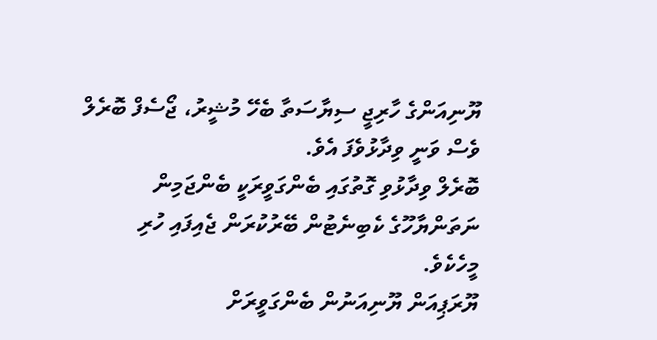ޔޫނިއަންގެ ހާރިޖީ ސިޔާސަތާ ބެހޭ މުޝީރު، ޖޯސެފް ބޮރެލް ވެސް ވަނީ ވިދާޅުވެފަ އެވެ.
ބޮރެލް ވިދާޅުވި ގޮތުގައި ބެންގަވީރަކީ ބެންޖަމިން ނަތަންޔާހޫގެ ކެބިނެޓުން ބޭރުކުރަން ޖެއިފައި ހުރި މީހެކެވެ.
ޔޫރަޕިއަން ޔޫނިއަނުން ބެންގަވީރަށް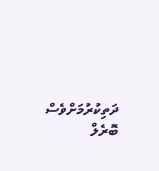ދަތިކުރުމަށްވެސް ބޮރެލް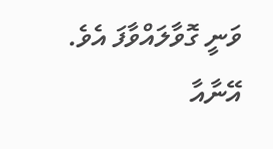ވަނީ ގޮވާލައްވާފަ އެވެ. އޭނާއާ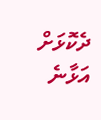ދެކޮޅަށް އަޅާނެ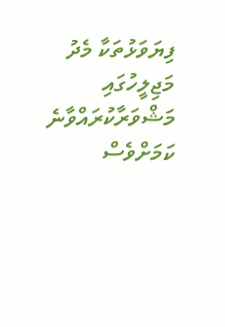ފިޔަވަޅުތަކާ މެދު މަޖިލީހުގައި މަޝްވަރާކުރައްވާނެ ކަމަށްވެސް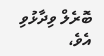ބޮރެލް ވިދާޅުވި އެވެ،